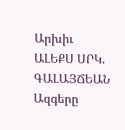Արխիւ
ԱԼԵՔՍ ՍՐԿ. ԳԱԼԱՅՃԵԱՆ
Ազգերը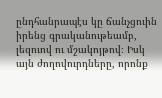ընդհանրապէս կը ճանչցուին իրենց գրականութեամբ, լեզուով ու մշակոյթով։ Իսկ այն ժողովուրդները, որոնք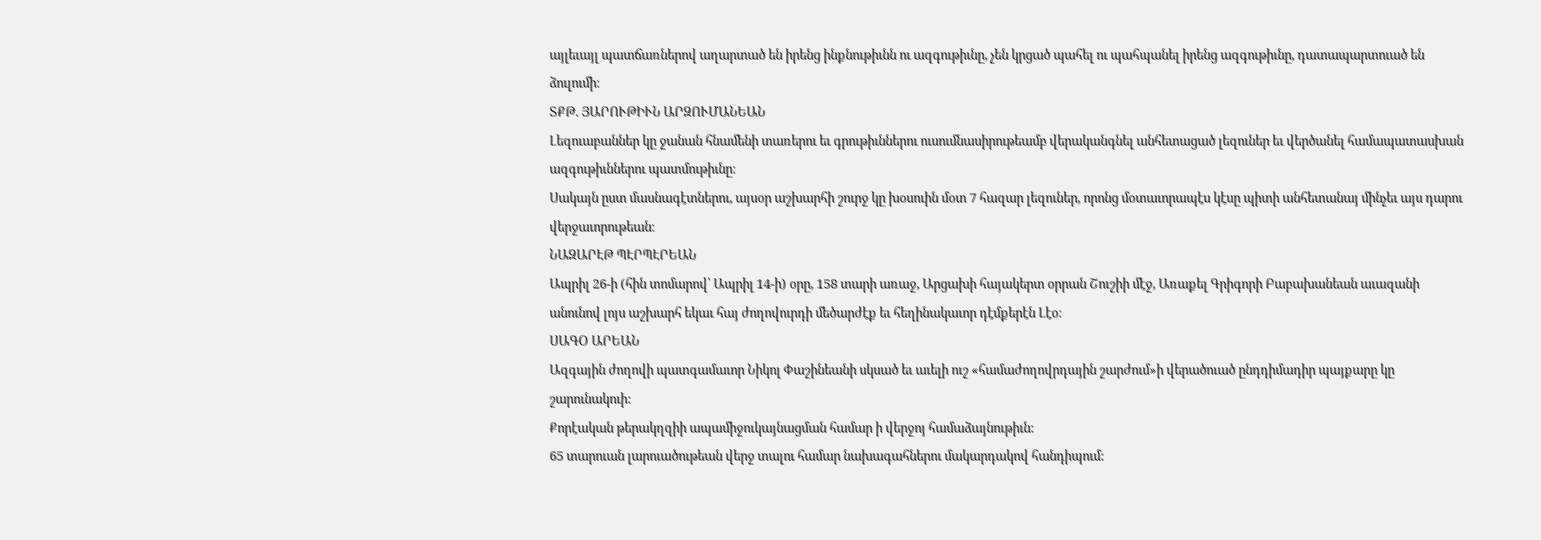այլեւայլ պատճառներով աղարտած են իրենց ինքնութիւնն ու ազգութիւնը, չեն կրցած պահել ու պահպանել իրենց ազգութիւնը, դատապարտուած են ձուլումի։
ՏՔԹ. ՅԱՐՈՒԹԻՒՆ ԱՐԶՈՒՄԱՆԵԱՆ
Լեզուաբաններ կը ջանան հնամենի տառերու եւ գրութիւններու ուսումնասիրութեամբ վերականգնել անհետացած լեզուներ եւ վերծանել համապատասխան ազգութիւններու պատմութիւնը։
Սակայն ըստ մասնագէտներու, այսօր աշխարհի շուրջ կը խօսուին մօտ 7 հազար լեզուներ, որոնց մօտաւորապէս կէսը պիտի անհետանայ մինչեւ այս դարու վերջաւորութեան։
ՆԱԶԱՐԷԹ ՊԷՐՊԷՐԵԱՆ
Ապրիլ 26-ի (հին տոմարով՝ Ապրիլ 14-ի) օրը, 158 տարի առաջ, Արցախի հայակերտ օրրան Շուշիի մէջ, Առաքել Գրիգորի Բաբախանեան աւազանի անունով լոյս աշխարհ եկաւ հայ ժողովուրդի մեծարժէք եւ հեղինակաւոր դէմքերէն Լէօ։
ՍԱԳՕ ԱՐԵԱՆ
Ազգային ժողովի պատգամաւոր Նիկոլ Փաշինեանի սկսած եւ աւելի ուշ «համաժողովրդային շարժում»ի վերածուած ընդդիմադիր պայքարը կը շարունակուի:
Քորէական թերակղզիի ապամիջուկայնացման համար ի վերջոյ համաձայնութիւն:
65 տարուան լարուածութեան վերջ տալու համար նախագահներու մակարդակով հանդիպում: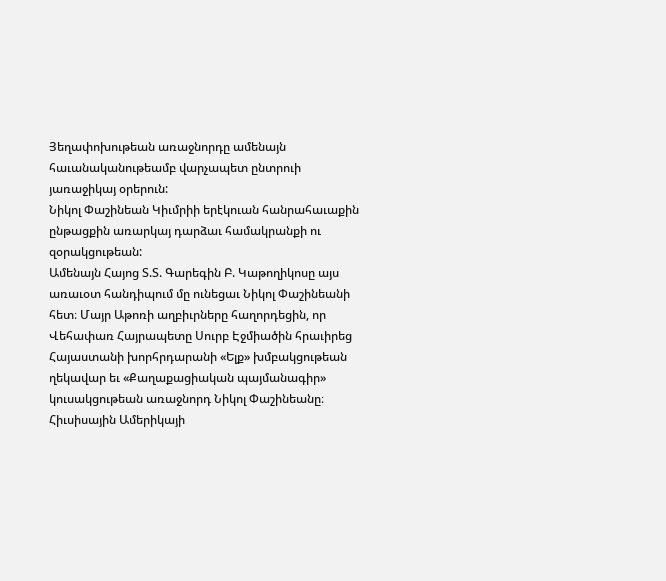Յեղափոխութեան առաջնորդը ամենայն հաւանականութեամբ վարչապետ ընտրուի յառաջիկայ օրերուն:
Նիկոլ Փաշինեան Կիւմրիի երէկուան հանրահաւաքին ընթացքին առարկայ դարձաւ համակրանքի ու զօրակցութեան:
Ամենայն Հայոց Տ.Տ. Գարեգին Բ. Կաթողիկոսը այս առաւօտ հանդիպում մը ունեցաւ Նիկոլ Փաշինեանի հետ։ Մայր Աթոռի աղբիւրները հաղորդեցին, որ Վեհափառ Հայրապետը Սուրբ Էջմիածին հրաւիրեց Հայաստանի խորհրդարանի «Ելք» խմբակցութեան ղեկավար եւ «Քաղաքացիական պայմանագիր» կուսակցութեան առաջնորդ Նիկոլ Փաշինեանը։
Հիւսիսային Ամերիկայի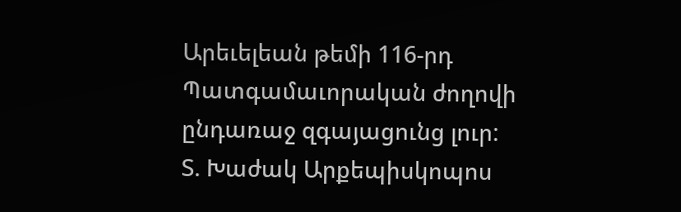Արեւելեան թեմի 116-րդ Պատգամաւորական ժողովի ընդառաջ զգայացունց լուր:
Տ. Խաժակ Արքեպիսկոպոս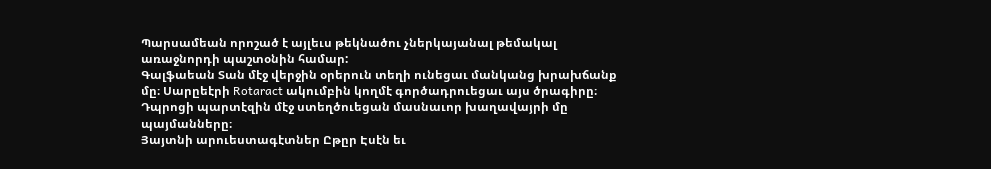Պարսամեան որոշած է այլեւս թեկնածու չներկայանալ թեմակալ առաջնորդի պաշտօնին համար:
Գալֆաեան Տան մէջ վերջին օրերուն տեղի ունեցաւ մանկանց խրախճանք մը։ Սարըեէրի Rotaract ակումբին կողմէ գործադրուեցաւ այս ծրագիրը։ Դպրոցի պարտէզին մէջ ստեղծուեցան մասնաւոր խաղավայրի մը պայմանները։
Յայտնի արուեստագէտներ Ըթըր Էսէն եւ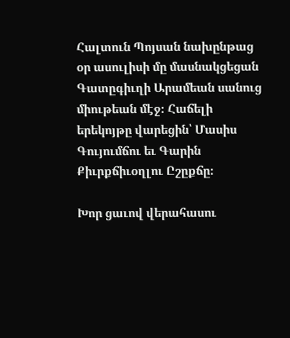Հալտուն Պոյսան նախընթաց օր ասուլիսի մը մասնակցեցան Գատըգիւղի Արամեան սանուց միութեան մէջ։ Հաճելի երեկոյթը վարեցին՝ Մասիս Գույումճու եւ Գարին Քիւրքճիւօղլու Ըշըքճը։

Խոր ցաւով վերահասու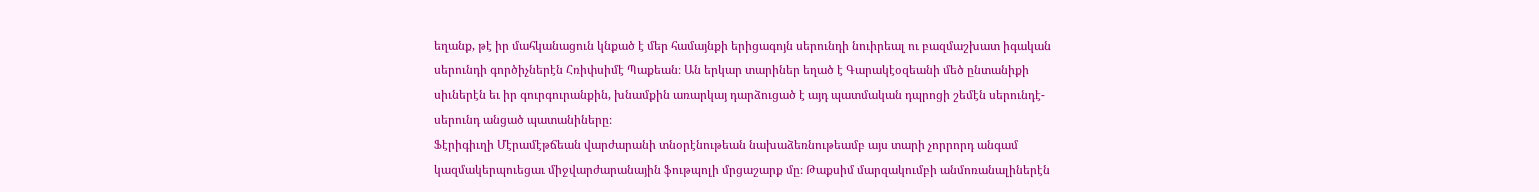եղանք, թէ իր մահկանացուն կնքած է մեր համայնքի երիցագոյն սերունդի նուիրեալ ու բազմաշխատ իգական սերունդի գործիչներէն Հռիփսիմէ Պաքեան։ Ան երկար տարիներ եղած է Գարակէօզեանի մեծ ընտանիքի սիւներէն եւ իր գուրգուրանքին, խնամքին առարկայ դարձուցած է այդ պատմական դպրոցի շեմէն սերունդէ-սերունդ անցած պատանիները։
Ֆէրիգիւղի Մէրամէթճեան վարժարանի տնօրէնութեան նախաձեռնութեամբ այս տարի չորրորդ անգամ կազմակերպուեցաւ միջվարժարանային ֆութպոլի մրցաշարք մը։ Թաքսիմ մարզակումբի անմոռանալիներէն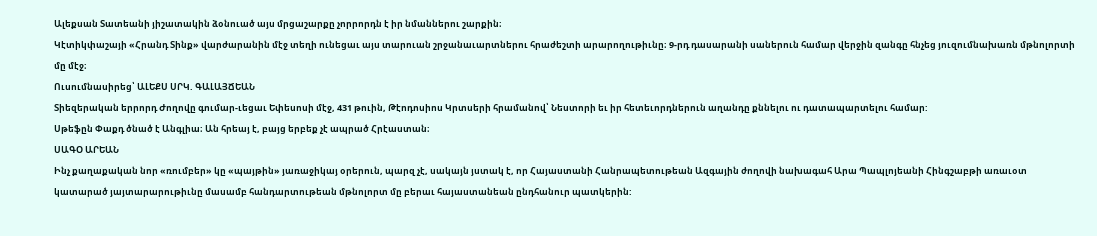Ալեքսան Տատեանի յիշատակին ձօնուած այս մրցաշարքը չորրորդն է իր նմաններու շարքին։
Կէտիկփաշայի «Հրանդ Տինք» վարժարանին մէջ տեղի ունեցաւ այս տարուան շրջանաւարտներու հրաժեշտի արարողութիւնը։ 9-րդ դասարանի սաներուն համար վերջին զանգը հնչեց յուզումնախառն մթնոլորտի մը մէջ։
Ուսումնասիրեց՝ ԱԼԵՔՍ ՍՐԿ. ԳԱԼԱՅՃԵԱՆ
Տիեզերական երրորդ Ժողովը գումար-ւեցաւ Եփեսոսի մէջ, 431 թուին, Թէոդոսիոս Կրտսերի հրամանով՝ Նեստորի եւ իր հետեւորդներուն աղանդը քննելու ու դատապարտելու համար:
Սթեֆըն Փաքդ ծնած է Անգլիա։ Ան հրեայ է, բայց երբեք չէ ապրած Հրէաստան։
ՍԱԳՕ ԱՐԵԱՆ
Ինչ քաղաքական նոր «ռումբեր» կը «պայթին» յառաջիկայ օրերուն, պարզ չէ, սակայն յստակ է, որ Հայաստանի Հանրապետութեան Ազգային ժողովի նախագահ Արա Պապլոյեանի Հինգշաբթի առաւօտ կատարած յայտարարութիւնը մասամբ հանդարտութեան մթնոլորտ մը բերաւ հայաստանեան ընդհանուր պատկերին: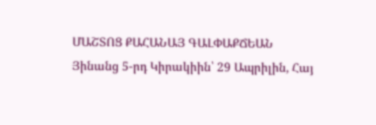ՄԱՇՏՈՑ ՔԱՀԱՆԱՅ ԳԱԼՓԱՔՃԵԱՆ
Յինանց 5-րդ Կիրակիին՝ 29 Ապրիլին, Հայ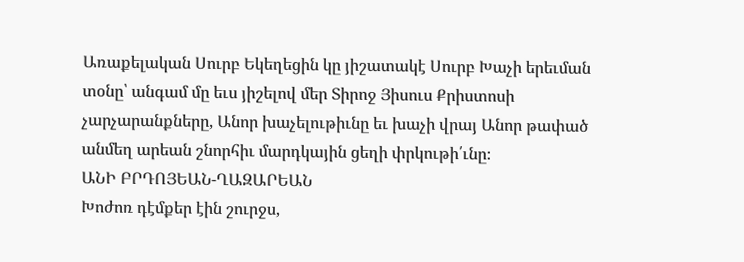Առաքելական Սուրբ Եկեղեցին կը յիշատակէ Սուրբ Խաչի երեւման տօնը՝ անգամ մը եւս յիշելով մեր Տիրոջ Յիսուս Քրիստոսի չարչարանքները, Անոր խաչելութիւնը եւ խաչի վրայ Անոր թափած անմեղ արեան շնորհիւ մարդկային ցեղի փրկութի՛ւնը։
ԱՆԻ ԲՐԴՈՅԵԱՆ-ՂԱԶԱՐԵԱՆ
Խոժոռ դէմքեր էին շուրջս,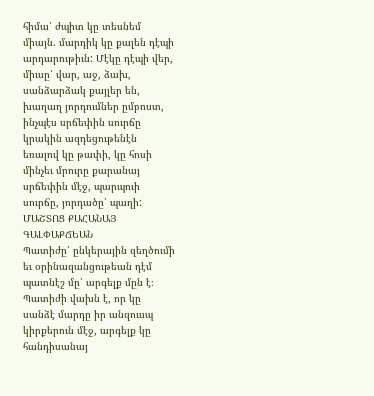հիմա՝ ժպիտ կը տեսնեմ միայն. մարդիկ կը քալեն դէպի արդարութիւն: Մէկը դէպի վեր, միւսը՝ վար, աջ, ձախ, սանձարձակ քայլեր են, խաղաղ յորդումներ ըմբոստ, ինչպէս սրճեփին սուրճը կրակին ազդեցութենէն եռալով կը թափի, կը հոսի մինչեւ մրուրը քարանայ սրճեփին մէջ, պարպուի սուրճը, յորդածը՝ պաղի:
ՄԱՇՏՈՑ ՔԱՀԱՆԱՅ ԳԱԼՓԱՔՃԵԱՆ
Պատիժը՝ ընկերային զեղծումի եւ օրինազանցութեան դէմ պատնէշ մը՝ արգելք մըն է։ Պատիժի վախն է, որ կը սանձէ մարդը իր անզուսպ կիրքերուն մէջ, արգելք կը հանդիսանայ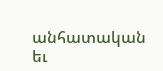անհատական եւ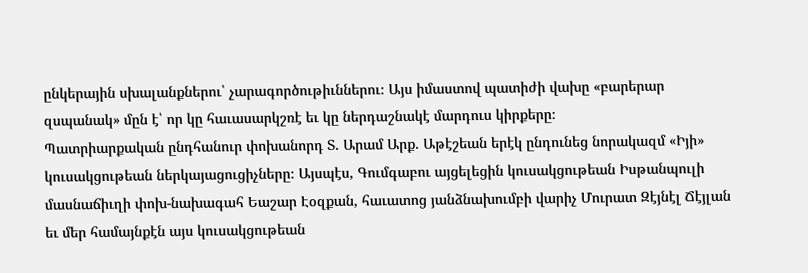ընկերային սխալանքներու՝ չարագործութիւններու։ Այս իմաստով պատիժի վախը «բարերար զսպանակ» մըն է՝ որ կը հաւասարկշռէ եւ կը ներդաշնակէ մարդուս կիրքերը։
Պատրիարքական ընդհանուր փոխանորդ Տ. Արամ Արք. Աթէշեան երէկ ընդունեց նորակազմ «Իյի» կուսակցութեան ներկայացուցիչները։ Այսպէս, Գումգաբու այցելեցին կուսակցութեան Իսթանպուլի մասնաճիւղի փոխ-նախագահ Եաշար Էօզքան, հաւատոց յանձնախումբի վարիչ Մուրատ Զէյնէլ Ճէյլան եւ մեր համայնքէն այս կուսակցութեան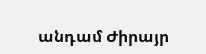անդամ Ժիրայր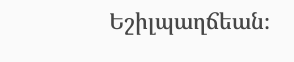Եշիլպաղճեան։